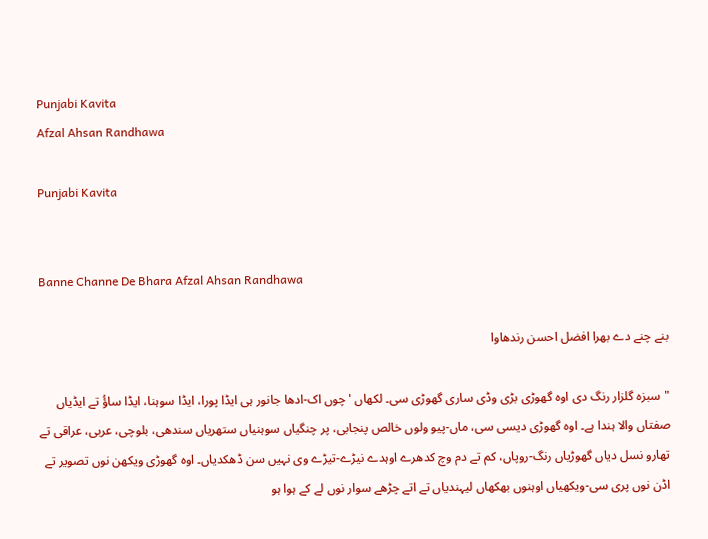Punjabi Kavita
Afzal Ahsan Randhawa

Punjabi Kavita


Banne Channe De Bhara Afzal Ahsan Randhawa

بنے چنے دے بھرا افضل احسن رندھاوا

"سبزہ گلزار رنگ دی اوہ گھوڑی بڑی وڈی ساری گھوڑی سی۔ لکھاں 'چوں اک-ادھا جانور ہی ایڈا پورا، ایڈا سوہنا، ایڈا ساؤُ تے ایڈیاں صفتاں والا ہندا ہے۔ اوہ گھوڑی دیسی سی، ماں-پیو ولوں خالص پنجابی، پر چنگیاں سوہنیاں ستھریاں سندھی، بلوچی، عربی، عراقی تے تھارو نسل دیاں گھوڑیاں رنگ-روپاں، کم تے دم وچ کدھرے اوہدے نیڑے-تیڑے وی نہیں سن ڈھکدیاں۔ اوہ گھوڑی ویکھن نوں تصویر تے اڈن نوں پری سی-ویکھیاں اوہنوں بھکھاں لیہندیاں تے اتے چڑھے سوار نوں لے کے ہوا ہو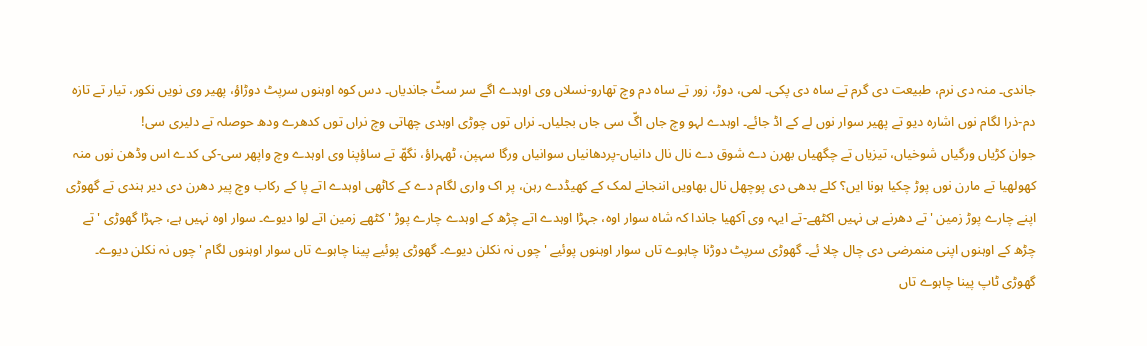جاندی۔ منہ دی نرم، طبیعت دی گرم تے ساہ دی پکی۔ لمی، دوڑ، زور تے ساہ دم وچ تھارو-نسلاں وی اوہدے اگے سر سٹّ جاندیاں۔ دس کوہ اوہنوں سرپٹ دوڑاؤ، پھیر وی نویں نکور، تیار تے تازہ دم-ذرا لگام نوں اشارہ دیو تے پھیر سوار نوں لے کے اڈ جائے۔ اوہدے لہو وچ جاں اگّ سی جاں بجلیاں۔ نراں توں چوڑی اوہدی چھاتی وچ نراں توں کدھرے ودھ حوصلہ تے دلیری سی!
جوان کڑیاں ورگیاں شوخیاں، تیزیاں تے چگھیاں بھرن دے شوق دے نال نال دانیاں-پردھانیاں سوانیاں ورگا سہپن، ٹھہراؤ، نگھّ تے ساؤپنا وی اوہدے وچ واپھر سی-کی کدے اس وڈھن نوں منہ کھولھیا تے مارن نوں پوڑ چکیا ہونا ایں؟ کلے بدھی دی پوچھل نال بھاویں اننجانے لمک کے کھیڈدے رہن، پر اک واری لگام دے کے کاٹھی اوہدے اتے پا کے رکاب وچ پیر دھرن دی دیر ہندی تے گھوڑی اپنے چارے پوڑ زمین 'تے دھرنے ہی نہیں اکٹھے-تے ایہہ وی آکھیا جاندا کہ شاہ سوار اوہ، جہڑا اوہدے اتے چڑھ کے اوہدے چارے پوڑ 'کٹھے زمین اتے لوا دیوے۔ سوار اوہ نہیں ہے، جہڑا گھوڑی 'تے چڑھ کے اوہنوں اپنی منمرضی دی چال چلا ئے۔ گھوڑی سرپٹ دوڑنا چاہوے تاں سوار اوہنوں پوئیے 'چوں نہ نکلن دیوے۔ گھوڑی پوئیے پینا چاہوے تاں سوار اوہنوں لگام 'چوں نہ نکلن دیوے۔ گھوڑی ٹاپ پینا چاہوے تاں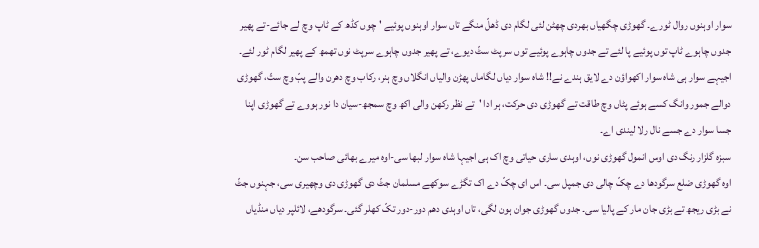سوار اوہنوں روال ٹورے۔ گھوڑی چگھیاں بھردی چھٹن لئی لگام دی ڈھلّ منگے تاں سوار اوہنوں پوئیے 'چوں کڈھ کے ٹاپ وچ لے جائے-تے پھیر جدوں چاہوے ٹاپ توں پوئیے پا لئے تے جدوں چاہوے پوئیے توں سرپٹ سٹّ دیوے، تے پھیر جدوں چاہوے سرپٹ نوں تھمھ کے پھیر لگام ٹور لئے۔ اجیہے سوار ہی شاہ سوار اکھواؤن دے لایق ہندے نے!! شاہ سوار دیاں لگاماں پھڑن والیاں انگلاں وچ ہنر، رکاب وچ دھرن والے پبّ وچ ستّ، گھوڑی دوالے جمور وانگ کسے ہوئے پٹاں وچ طاقت تے گھوڑی دی حرکت، ہر ادا 'تے نظر رکھن والی اکھ وچ سمجھ-سیان دا نور ہووے تے گھوڑی اپنا جسا سوار دے جسے نال رلا لیندی اے۔
سبزہ گلزار رنگ دی اوس انمول گھوڑی نوں، اوہدی ساری حیاتی وچ اک ہی اجیہا شاہ سوار لبھا سی-اوہ میرے بھائی صاحب سن۔
اوہ گھوڑی ضلع سرگودھا دے چکّ چالی دی جمپل سی۔ اس ای چکّ دے اک تگڑے سوکھے مسلمان جٹّ دی گھوڑی دی وچھیری سی، جہنوں جٹّ نے بڑی ریجھ تے بڑی جان مار کے پالیا سی۔ جدوں گھوڑی جوان ہون لگی، تاں اوہدی دھم دور-دور تکّ کھلر گئی۔ سرگودھے، لائلپر دیاں منڈیاں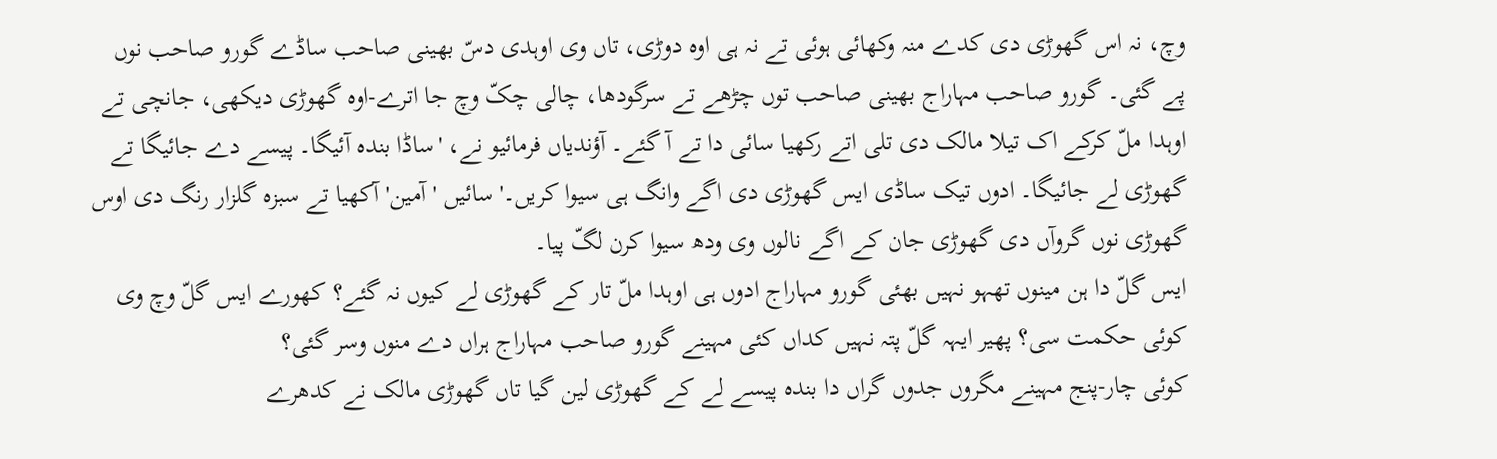وچ، نہ اس گھوڑی دی کدے منہ وکھائی ہوئی تے نہ ہی اوہ دوڑی، تاں وی اوہدی دسّ بھینی صاحب ساڈے گورو صاحب نوں پے گئی۔ گورو صاحب مہاراج بھینی صاحب توں چڑھے تے سرگودھا، چالی چکّ وچ جا اترے-اوہ گھوڑی دیکھی، جانچی تے اوہدا ملّ کرکے اک تیلا مالک دی تلی اتے رکھیا سائی دا تے آ گئے۔ آؤندیاں فرمائیو نے، 'ساڈا بندہ آئیگا۔ پیسے دے جائیگا تے گھوڑی لے جائیگا۔ ادوں تیک ساڈی ایس گھوڑی دی اگے وانگ ہی سیوا کریں۔' سائیں 'آمین' آکھیا تے سبزہ گلزار رنگ دی اوس گھوڑی نوں گروآں دی گھوڑی جان کے اگے نالوں وی ودھ سیوا کرن لگّ پیا۔
ایس گلّ دا ہن مینوں تھہو نہیں بھئی گورو مہاراج ادوں ہی اوہدا ملّ تار کے گھوڑی لے کیوں نہ گئے؟ کھورے ایس گلّ وچ وی کوئی حکمت سی؟ پھیر ایہہ گلّ پتہ نہیں کداں کئی مہینے گورو صاحب مہاراج ہراں دے منوں وسر گئی؟
کوئی چار-پنج مہینے مگروں جدوں گراں دا بندہ پیسے لے کے گھوڑی لین گیا تاں گھوڑی مالک نے کدھرے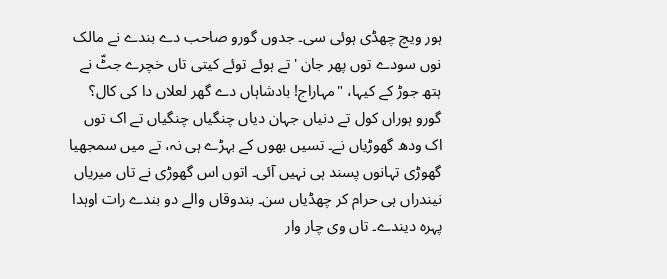ہور ویچ چھڈی ہوئی سی۔ جدوں گورو صاحب دے بندے نے مالک نوں سودے توں پھر جان 'تے ہوئے توئے کیتی تاں خچرے جٹّ نے ہتھ جوڑ کے کیہا، "مہاراج! بادشاہاں دے گھر لعلاں دا کی کال؟ گورو ہوراں کول تے دنیاں جہان دیاں چنگیاں چنگیاں تے اک توں اک ودھ گھوڑیاں نے۔ تسیں بھوں کے بہڑے ہی نہ، تے میں سمجھیا گھوڑی تہانوں پسند ہی نہیں آئی۔ اتوں اس گھوڑی نے تاں میریاں نیندراں ہی حرام کر چھڈیاں سن۔ بندوقاں والے دو بندے رات اوہدا پہرہ دیندے۔ تاں وی چار وار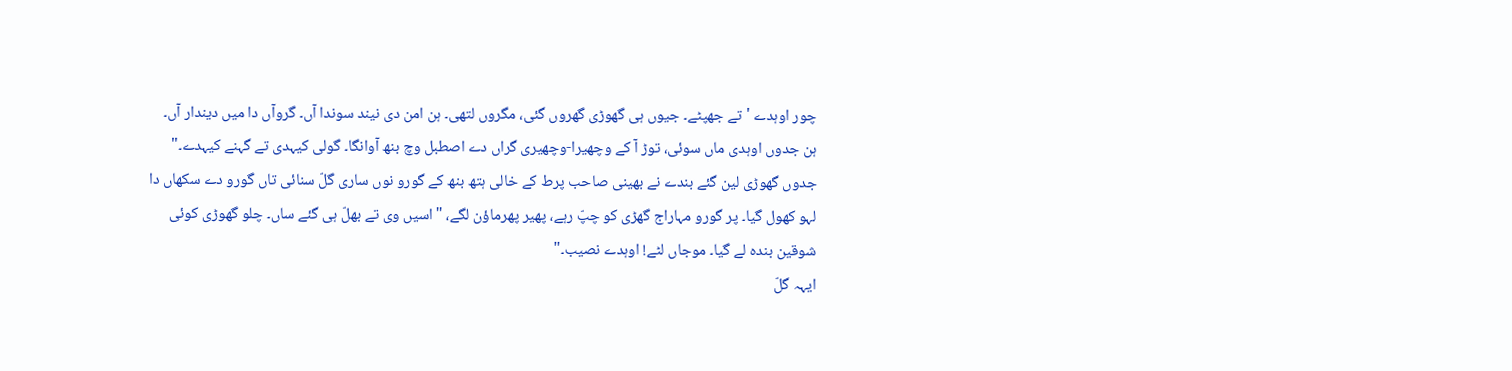چور اوہدے 'تے جھپٹے۔ جیوں ہی گھوڑی گھروں گئی، مگروں لتھی۔ ہن امن دی نیند سوندا آں۔ گروآں دا میں دیندار آں۔ ہن جدوں اوہدی ماں سوئی، توڑ آ کے وچھیرا-وچھیری گراں دے اصطبل وچ بنھ آوانگا۔ گولی کیہدی تے گہنے کیہدے۔"
جدوں گھوڑی لین گئے بندے نے بھینی صاحب پرط کے خالی ہتھ بنھ کے گورو نوں ساری گلّ سنائی تاں گورو دے سکھاں دا لہو کھول گیا۔ پر گورو مہاراج گھڑی کو چپّ رہے، پھیر پھرماؤن لگے، "اسیں وی تے بھلّ ہی گئے ساں۔ چلو گھوڑی کوئی شوقین بندہ لے گیا۔ موجاں لٹے! اوہدے نصیب۔"
ایہہ گلّ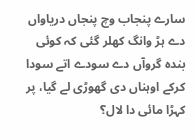سارے پنجاب وچ پنجاں دریاواں دے ہڑ وانگ کھلر گئی کہ کوئی بندہ گروآں دے سودے اتے سودا کرکے اوہناں دی گھوڑی لے گیا، پر کہڑا مائی دا لال؟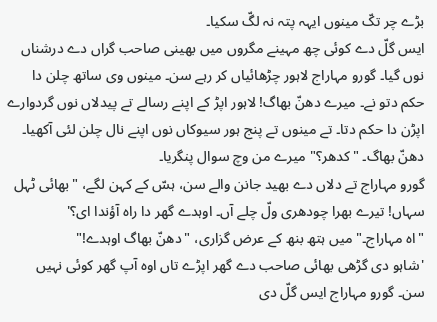بڑے چر تکّ مینوں ایہہ پتہ نہ لگّ سکیا۔
ایس گلّ دے کوئی چھ مہینے مگروں میں بھینی صاحب گراں دے درشناں نوں گیا۔ گورو مہاراج لاہور چڑھائیاں کر رہے سن۔ مینوں وی ساتھ چلن دا حکم دتو نے۔ میرے دھنّ بھاگ! لاہور اپڑ کے اپنے رسالے تے پیدلاں نوں گردوارے اپڑن دا حکم دتا۔ تے مینوں تے پنج ہور سیوکاں نوں اپنے نال چلن لئی آکھیا۔ دھنّ بھاگ۔ "کدھر؟" میرے من وچ سوال پنگریا۔
گورو مہاراج تے دلاں دے بھید جانن والے سن، ہسّ کے کہن لگے، "بھائی ٹہل سہاں! تیرے بھرا چودھری ولّ چلے آں۔ اوہدے گھر دا راہ آؤندا ای؟'
"اہ مہاراج۔" میں ہتھ بنھ کے عرض گزاری، "دھنّ بھاگ اوہدے!"
'شاہو دی گڑھی بھائی صاحب دے گھر اپڑے تاں اوہ آپ گھر کوئی نہیں سن۔ گورو مہاراج ایس گلّ دی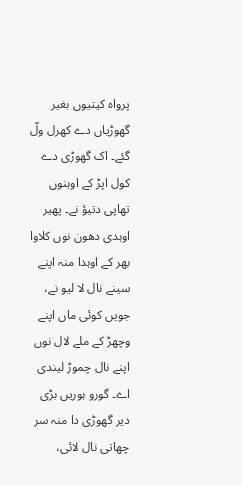پرواہ کیتیوں بغیر گھوڑیاں دے کھرل ولّ گئے۔ اک گھوڑی دے کول اپڑ کے اوہنوں تھاپی دتیؤ نے۔ پھیر اوہدی دھون نوں کلاوا بھر کے اوہدا منہ اپنے سینے نال لا لیو نے، جویں کوئی ماں اپنے وچھڑ کے ملے لال نوں اپنے نال چموڑ لیندی اے۔ گورو ہوریں بڑی دیر گھوڑی دا منہ سر چھاتی نال لائی،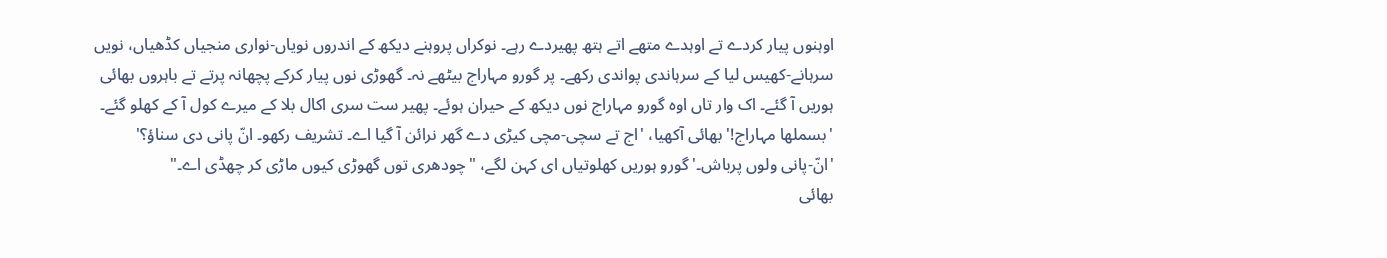اوہنوں پیار کردے تے اوہدے متھے اتے ہتھ پھیردے رہے۔ نوکراں پروہنے دیکھ کے اندروں نویاں-نواری منجیاں کڈھیاں، نویں سرہانے-کھیس لیا کے سرہاندی پواندی رکھے۔ پر گورو مہاراج بیٹھے نہ۔ گھوڑی نوں پیار کرکے پچھانہ پرتے تے باہروں بھائی ہوریں آ گئے۔ اک وار تاں اوہ گورو مہاراج نوں دیکھ کے حیران ہوئے۔ پھیر ست سری اکال بلا کے میرے کول آ کے کھلو گئے۔
'بسملھا مہاراج!' بھائی آکھیا، 'اج تے سچی-مچی کیڑی دے گھر نرائن آ گیا اے۔ تشریف رکھو۔ انّ پانی دی سناؤ؟'
'انّ-پانی ولوں پرباش۔' گورو ہوریں کھلوتیاں ای کہن لگے، "چودھری توں گھوڑی کیوں ماڑی کر چھڈی اے۔"
بھائی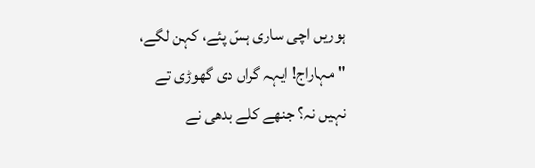ہوریں اچی ساری ہسّ پئے، کہن لگے، "مہاراج! ایہہ گراں دی گھوڑی تے نہیں نہ؟ جنھے کلے بدھی نے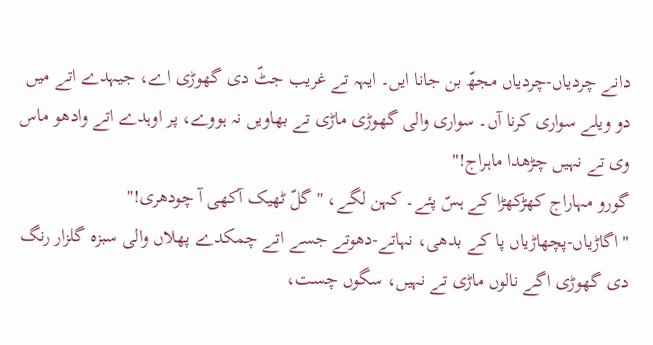دانے چردیاں-چردیاں مجھّ بن جانا ایں۔ ایہہ تے غریب جٹّ دی گھوڑی اے، جیہدے اتے میں دو ویلے سواری کرنا آں۔ سواری والی گھوڑی ماڑی تے بھاویں نہ ہووے، پر اوہدے اتے وادھو ماس وی تے نہیں چڑھدا ماہراج!"
گورو مہاراج کھڑکھڑا کے ہسّ پئے۔ کہن لگے، "گلّ ٹھیک آکھی آ چودھری!"
"اگاڑیاں-پچھاڑیاں پا کے بدھی، نہاتے-دھوتے جسے اتے چمکدے پھلاں والی سبزہ گلزار رنگ دی گھوڑی اگے نالوں ماڑی تے نہیں، سگوں چست،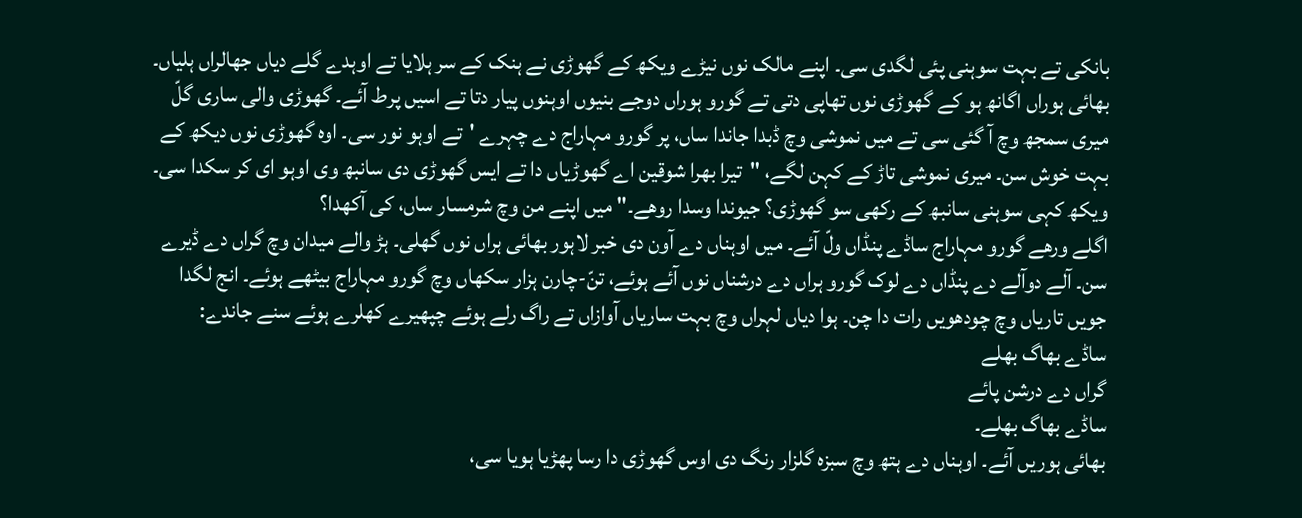بانکی تے بہت سوہنی پئی لگدی سی۔ اپنے مالک نوں نیڑے ویکھ کے گھوڑی نے ہنک کے سر ہلایا تے اوہدے گلے دیاں جھالراں ہلیاں۔ بھائی ہوراں اگانھ ہو کے گھوڑی نوں تھاپی دتی تے گورو ہوراں دوجے بنیوں اوہنوں پیار دتا تے اسیں پرط آئے۔ گھوڑی والی ساری گلّ میری سمجھ وچ آ گئی سی تے میں نموشی وچ ڈبدا جاندا ساں، پر گورو مہاراج دے چہرے 'تے اوہو نور سی۔ اوہ گھوڑی نوں دیکھ کے بہت خوش سن۔ میری نموشی تاڑ کے کہن لگے، "تیرا بھرا شوقین اے گھوڑیاں دا تے ایس گھوڑی دی سانبھ وی اوہو ای کر سکدا سی۔ ویکھ کہی سوہنی سانبھ کے رکھی سو گھوڑی؟ جیوندا وسدا روھے۔" میں اپنے من وچ شرمسار ساں، کی آکھدا؟
اگلے ورھے گورو مہاراج ساڈے پنڈاں ولّ آئے۔ میں اوہناں دے آون دی خبر لاہور بھائی ہراں نوں گھلی۔ ہڑ والے میدان وچ گراں دے ڈیرے سن۔ آلے دوآلے دے پنڈاں دے لوک گورو ہراں دے درشناں نوں آئے ہوئے، تنّ-چارن ہزار سکھاں وچ گورو مہاراج بیٹھے ہوئے۔ انج لگدا جویں تاریاں وچ چودھویں رات دا چن۔ ہوا دیاں لہراں وچ بہت ساریاں آوازاں تے راگ رلے ہوئے چپھیرے کھلرے ہوئے سنے جاندے:
ساڈے بھاگ بھلے
گراں دے درشن پائے
ساڈے بھاگ بھلے۔
بھائی ہوریں آئے۔ اوہناں دے ہتھ وچ سبزہ گلزار رنگ دی اوس گھوڑی دا رسا پھڑیا ہویا سی،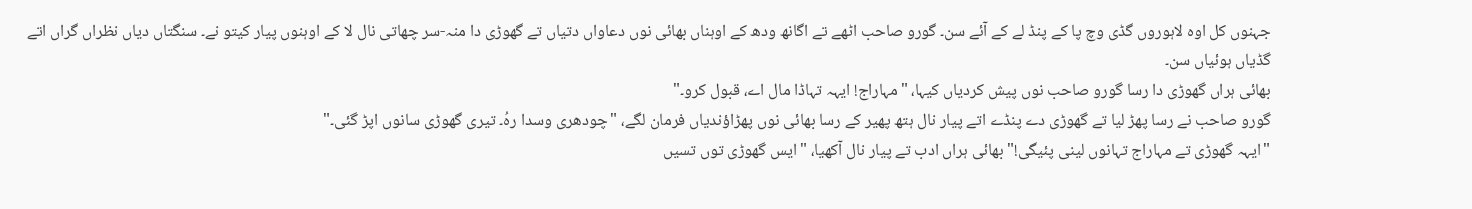جہنوں کل اوہ لاہوروں گڈی وچ پا کے پنڈ لے کے آئے سن۔ گورو صاحب اٹھے تے اگانھ ودھ کے اوہناں بھائی نوں دعاواں دتیاں تے گھوڑی دا منہ-سر چھاتی نال لا کے اوہنوں پیار کیتو نے۔ سنگتاں دیاں نظراں گراں اتے گڈیاں ہوئیاں سن۔
بھائی ہراں گھوڑی دا رسا گورو صاحب نوں پیش کردیاں کیہا، "مہاراج! ایہہ تہاڈا مال اے، قبول کرو۔"
گورو صاحب نے رسا پھڑ لیا تے گھوڑی دے پنڈے اتے پیار نال ہتھ پھیر کے رسا بھائی نوں پھڑاؤندیاں فرمان لگے، "چودھری وسدا رہُ۔ تیری گھوڑی سانوں اپڑ گئی۔"
"ایہہ گھوڑی تے مہاراج تہانوں لینی پئیگی!" بھائی ہراں ادب تے پیار نال آکھیا، "ایس گھوڑی توں تسیں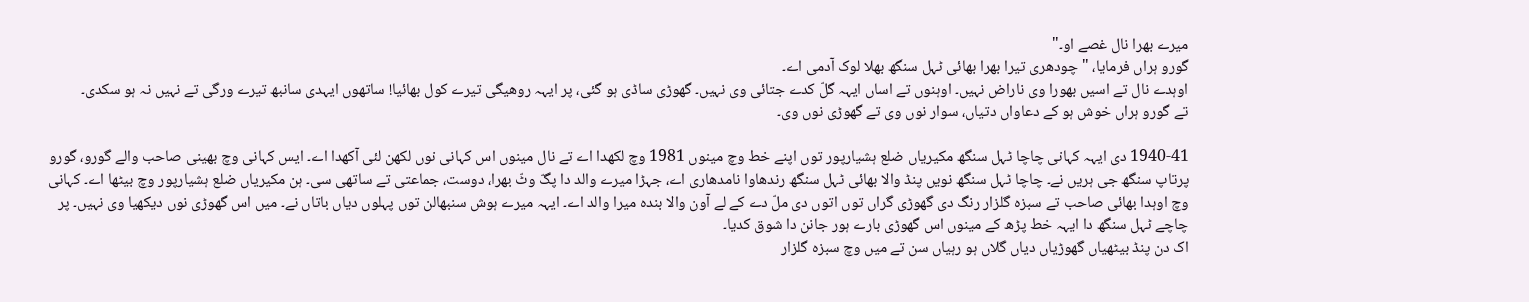میرے بھرا نال غصے او۔"
گورو ہراں فرمایا، "چودھری تیرا بھرا بھائی ٹہل سنگھ بھلا لوک آدمی اے۔
اوہدے نال تے اسیں بھورا وی ناراض نہیں۔ اوہنوں تے اساں ایہہ گلّ کدے جتائی وی نہیں۔ گھوڑی ساڈی ہو گئی، پر ایہہ روھیگی تیرے کول بھائیا! ساتھوں ایہدی سانبھ تیرے ورگی تے نہیں نہ ہو سکدی۔
تے گورو ہراں خوش ہو کے دعاواں دتیاں، سوار نوں وی تے گھوڑی نوں وی۔

1940-41 دی ایہہ کہانی چاچا ٹہل سنگھ مکیریاں ضلع ہشیارپور توں اپنے خط وچ مینوں 1981 وچ لکھدا اے تے نال مینوں اس کہانی نوں لکھن لئی آکھدا اے۔ ایس کہانی وچ بھینی صاحب والے گورو، گورو پرتاپ سنگھ جی ہریں نے۔ چاچا ٹہل سنگھ نویں پنڈ والا بھائی ٹہل سنگھ رندھاوا نامدھاری اے، جہڑا میرے والد دا پگّ وٹّ بھرا، دوست، جماعتی تے ساتھی سی۔ ہن مکیریاں ضلع ہشیارپور وچ بیٹھا اے۔ کہانی وچ اوہدا بھائی صاحب تے سبزہ گلزار رنگ دی گھوڑی گراں توں اتوں دی ملّ دے کے لے آون والا بندہ میرا والد اے۔ ایہہ میرے ہوش سنبھالن توں پہلوں دیاں باتاں نے۔ میں اس گھوڑی نوں دیکھیا وی نہیں۔ پر چاچے ٹہل سنگھ دا ایہہ خط پڑھ کے مینوں اس گھوڑی بارے ہور جانن دا شوق کدیا۔
اک دن پنڈ بیٹھیاں گھوڑیاں دیاں گلاں ہو رہیاں سن تے میں وچ سبزہ گلزار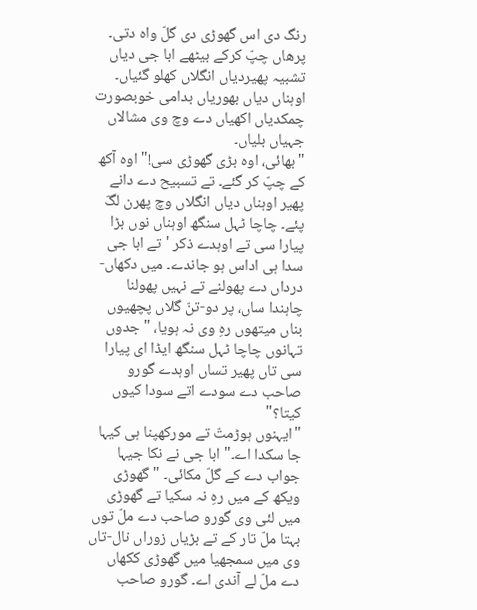رنگ دی اس گھوڑی دی گلّ واہ دتی۔ پرھاں چپّ کرکے بیٹھے ابا جی دیاں تشبیہ پھیردیاں انگلاں کھلو گئیاں۔ اوہناں دیاں بھوریاں بدامی خوبصورت چمکدیاں اکھیاں دے وچ وی مشالاں جہیاں بلیاں۔
"بھائی، اوہ بڑی گھوڑی سی!" اوہ آکھ کے چپّ کر گئے۔ تے تسبیح دے دانے پھیر اوہناں دیاں انگلاں وچ پھرن لگّ پئے۔ چاچا ٹہل سنگھ اوہناں نوں بڑا پیارا سی تے اوہدے ذکر 'تے ابا جی سدا ہی اداس ہو جاندے۔ میں دکھاں-درداں دے پھولنے تے نہیں پھولنا چاہندا ساں، پر دو-تنّ گلاں پچھیوں بناں میتھوں رہِ وی نہ ہویا، "جدوں تہانوں چاچا ٹہل سنگھ ایڈا ای پیارا سی تاں پھیر تساں اوہدے گورو صاحب دے سودے اتے سودا کیوں کیتا؟"
"ایہنوں ہوڑمتّ تے مورکھپنا ہی کیہا جا سکدا اے۔" ابا جی نے نکا جیہا جواب دے کے گلّ مکائی۔ "گھوڑی ویکھ کے میں رہِ نہ سکیا تے گھوڑی میں لئی وی گورو صاحب دے ملّ توں بہتا ملّ تار کے تے بڑیاں زوراں نال-تاں وی میں سمجھیا میں گھوڑی ککھاں دے ملّ لے آندی اے۔ گورو صاحب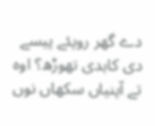دے گھر روپئے پیسے دی کاہدی تھوڑھ؟ اوہ تے آپنیاں سکھاں نوں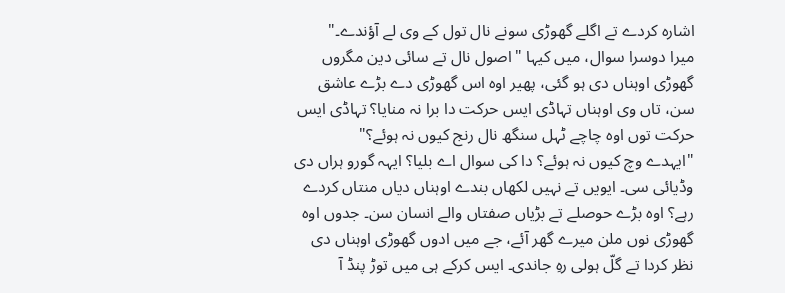اشارہ کردے تے اگلے گھوڑی سونے نال تول کے وی لے آؤندے۔"
میرا دوسرا سوال، میں کیہا "اصول نال تے سائی دین مگروں گھوڑی اوہناں دی ہو گئی، پھیر اوہ اس گھوڑی دے بڑے عاشق سن، تاں وی اوہناں تہاڈی ایس حرکت دا برا نہ منایا؟ تہاڈی ایس حرکت توں اوہ چاچے ٹہل سنگھ نال رنج کیوں نہ ہوئے؟"
"ایہدے وچ کیوں نہ ہوئے؟ دا کی سوال اے بلیا؟ ایہہ گورو ہراں دی وڈیائی سی۔ ایویں تے نہیں لکھاں بندے اوہناں دیاں منتاں کردے رہے؟ اوہ بڑے حوصلے تے بڑیاں صفتاں والے انسان سن۔ جدوں اوہ گھوڑی نوں ملن میرے گھر آئے، جے میں ادوں گھوڑی اوہناں دی نظر کردا تے گلّ ہولی رہِ جاندی۔ ایس کرکے ہی میں توڑ پنڈ آ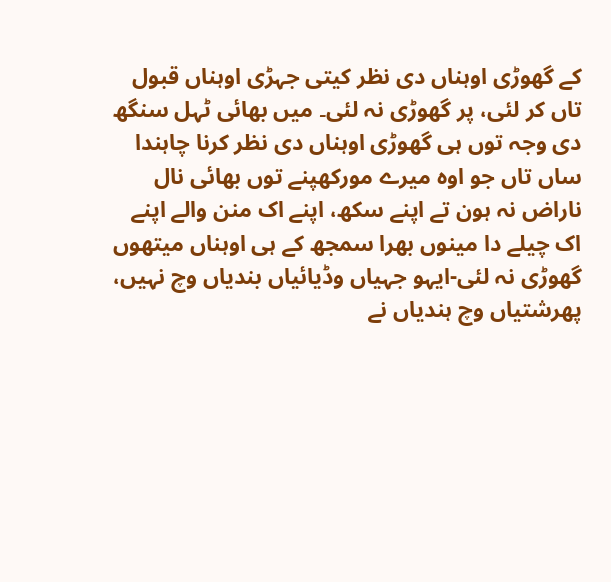کے گھوڑی اوہناں دی نظر کیتی جہڑی اوہناں قبول تاں کر لئی، پر گھوڑی نہ لئی۔ میں بھائی ٹہل سنگھ دی وجہ توں ہی گھوڑی اوہناں دی نظر کرنا چاہندا ساں تاں جو اوہ میرے مورکھپنے توں بھائی نال ناراض نہ ہون تے اپنے سکھ، اپنے اک منن والے اپنے اک چیلے دا مینوں بھرا سمجھ کے ہی اوہناں میتھوں گھوڑی نہ لئی-ایہو جہیاں وڈیائیاں بندیاں وچ نہیں، پھرشتیاں وچ ہندیاں نے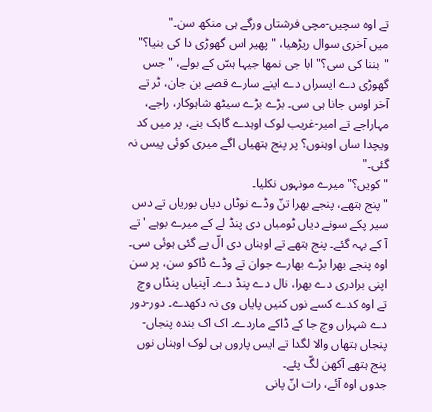تے اوہ سچیں-مچی فرشتاں ورگے ہی منکھ سن۔"
میں آخری سوال ریڑھیا، "پھیر اس گھوڑی دا کی بنیا؟"
"بننا کی سی؟" ابا جی نمھا جیہا ہسّ کے بولے، "جس گھوڑی دے ایسراں دے اینے سارے قصے بن جان، ٹر تے آخر اوس جانا ہی سی۔ بڑے بڑے سیٹھ شاہوکار، راجے، مہاراجے تے امیر-غریب لوک اوہدے گاہک بنے، پر میں کد ویچدا ساں اوہنوں؟ پر پنج ہتھیاں اگے میری کوئی پیس نہ گئی۔"
"کویں؟" میرے مونہوں نکلیا۔
"پنج ہتھے، پنجے بھرا تنّ وڈے نوٹاں دیاں بوریاں تے دس سیر پکے سونے دیاں ٹومباں دی پنڈ لے کے میرے بوہے 'تے آ کے بہہ گئے۔ پنج ہتھے تے اوہناں دی الّ پے گئی ہوئی سی۔ اوہ پنجے بھرا بڑے بھارے جوان تے وڈے ڈاکو سن، پر سن اپنی برادری دے بھرا، نال دے پنڈ دے۔ آپنیاں پنڈاں وچ تے اوہ کدے کسے نوں کنیں پایاں وی نہ دکھدے۔ دور-دور دے شہراں وچ جا کے ڈاکے ماردے۔ اک اک بندہ پنجاں-پنجاں ہتھاں والا لگدا تے ایس پاروں ہی لوک اوہناں نوں پنج ہتھے آکھن لگّ پئے۔
جدوں اوہ آئے، رات انّ پانی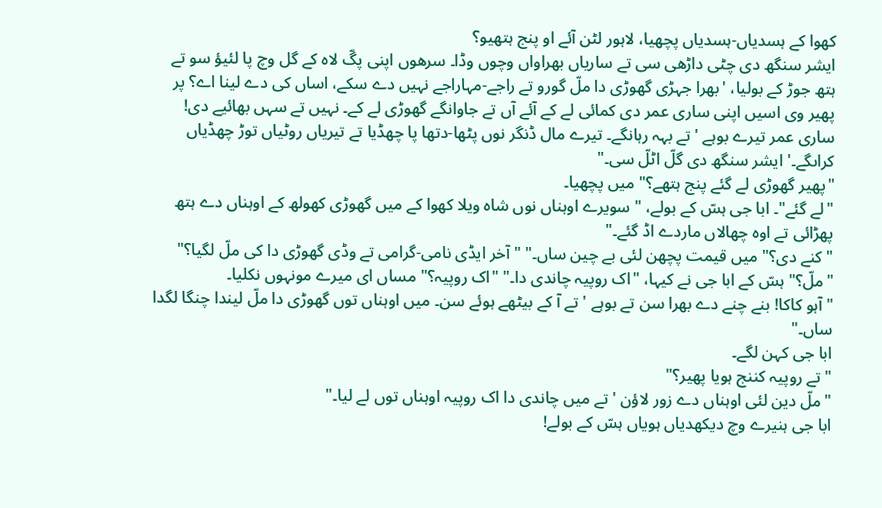کھوا کے ہسدیاں-ہسدیاں پچھیا، لاہور لٹن آئے او پنج ہتھیو؟
ایشر سنگھ دی چٹی داڑھی سی تے ساریاں بھراواں وچوں وڈا۔ سرھوں اپنی پگّ لاہ کے گل وچ پا لئیؤ سو تے ہتھ جوڑ کے بولیا، 'بھرا جہڑی گھوڑی دا ملّ گورو تے راجے-مہاراجے نہیں دے سکے، اساں کی دے لینا اے؟ پر پھیر وی اسیں اپنی ساری عمر دی کمائی لے کے آئے آں تے جاوانگے گھوڑی لے کے۔ نہیں تے سہں بھائیے دی! ساری عمر تیرے بوہے 'تے بہہ رہانگے۔ تیرے مال ڈنگر نوں پٹھا-دتھا پا چھڈیا تے تیریاں روٹیاں توڑ چھڈیاں کراںگے۔' ایشر سنگھ دی گلّ اٹلّ سی۔"
"پھیر گھوڑی لے گئے پنج ہتھے؟" میں پچھیا۔
"لے گئے"۔ ابا جی ہسّ کے بولے، "سویرے اوہناں نوں شاہ ویلا کھوا کے میں گھوڑی کھولھ کے اوہناں دے ہتھ پھڑائی تے اوہ چھالاں ماردے اڈ گئے۔"
"کنے دی؟" میں قیمت پچھن لئی بے چین ساں۔" "آخر ایڈی نامی-گرامی تے وڈی گھوڑی دا کی ملّ لگیا؟"
"ملّ؟" ہسّ کے ابا جی نے کیہا، "اک روپیہ چاندی دا۔" "اک روپیہ؟" مساں ای میرے مونہوں نکلیا۔
"آہو کاکا! بنے چنے دے بھرا سن تے بوہے 'تے آ کے بیٹھے ہوئے سن۔ میں اوہناں توں گھوڑی دا ملّ لیندا چنگا لگدا ساں۔"
ابا جی کہن لگے۔
"تے روپیہ کننج ہویا پھیر؟"
"ملّ دین لئی اوہناں دے زور لاؤن 'تے میں چاندی دا اک روپیہ اوہناں توں لے لیا۔"
ابا جی ہنیرے وچ دیکھدیاں ہویاں ہسّ کے بولے!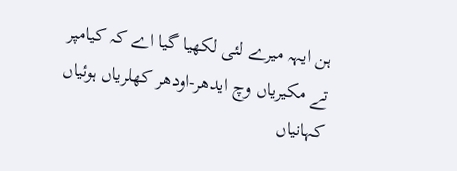ہن ایہہ میرے لئی لکھیا گیا اے کہ کیامپر تے مکیریاں وچ ایدھر-اودھر کھلریاں ہوئیاں کہانیاں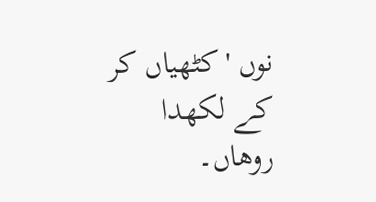نوں 'کٹھیاں کر کے لکھدا روھاں۔